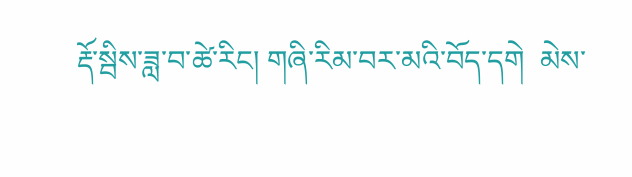རྡོ་སྦིས་ཟླ་བ་ཚེ་རིང། གཞི་རིམ་བར་མའི་བོད་དགེ  མེས་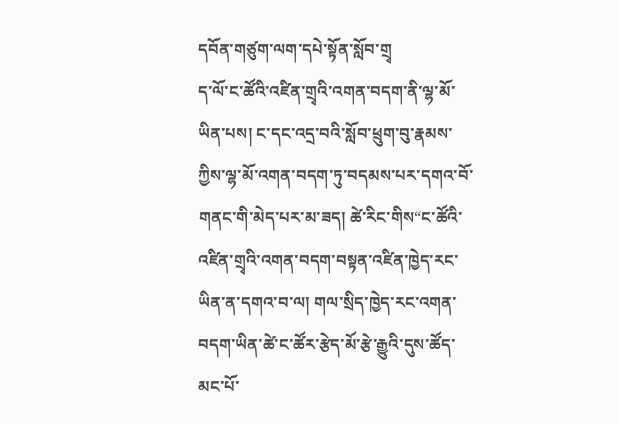དབོན་གཙུག་ལག་དཔེ་སྟོན་སློབ་གྲྭ
ད་ལོ་ང་ཚོའི་འཛིན་གྲྭའི་འགན་བདག་ནི་ལྷ་མོ་ཡིན་པས། ང་དང་འདྲ་བའི་སློབ་ཕྲུག་བུ་རྣམས་ཀྱིས་ལྷ་མོ་འགན་བདག་ཏུ་བདམས་པར་དགའ་བོ་གནང་གི་མེད་པར་མ་ཟད། ཚེ་རིང་གིས“ང་ཚོའི་འཛིན་གྲྭའི་འགན་བདག་བསྟན་འཛིན་ཁྱེད་རང་ཡིན་ན་དགའ་བ་ལ། གལ་སྲིད་ཁྱེད་རང་འགན་བདག་ཡིན་ཚེ་ང་ཚོར་རྩེད་མོ་རྩེ་རྒྱུའི་དུས་ཚོད་མང་པོ་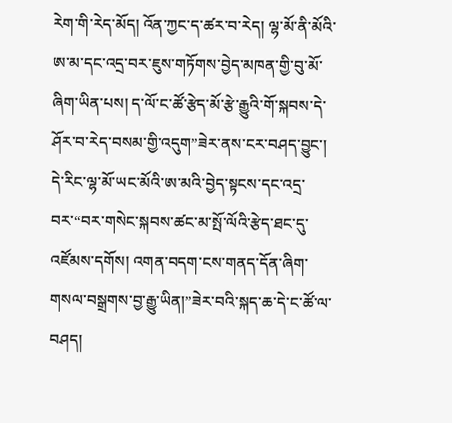རེག་གི་རེད་མོད། འོན་ཀྱང་ད་ཚར་བ་རེད། ལྷ་མོ་ནི་མོའི་ཨ་མ་དང་འདྲ་བར་ཇུས་གཏོགས་བྱེད་མཁན་གྱི་བུ་མོ་ཞིག་ཡིན་པས། ད་ལོ་ང་ཚོ་རྩེད་མོ་རྩེ་རྒྱུའི་གོ་སྐབས་དེ་ཤོར་བ་རེད་བསམ་གྱི་འདུག”ཟེར་ནས་ངར་བཤད་བྱུང་།
དེ་རིང་ལྷ་མོ་ཡང་མོའི་ཨ་མའི་བྱེད་སྟངས་དང་འདྲ་བར་“བར་གསེང་སྐབས་ཚང་མ་སྤོ་ལོའི་རྩེད་ཐང་དུ་འཛོམས་དགོས། འགན་བདག་ངས་གནད་དོན་ཞིག་གསལ་བསྒྲགས་བྱ་རྒྱུ་ཡིན།”ཟེར་བའི་སྐད་ཆ་དེ་ང་ཚོ་ལ་བཤད།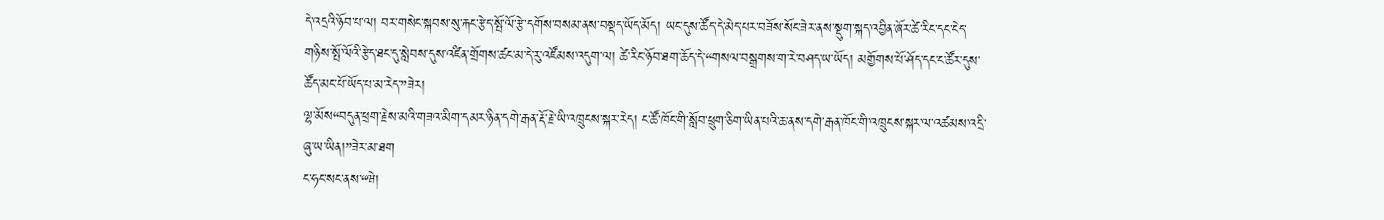དེ་འདྲའི་ཉོབ་པ་ལ། བར་གསེང་སྐབས་སུ་རྐང་རྩེད་སྤོ་ལོ་རྩེ་དགོས་བསམ་ནས་བསྡད་ཡོད་མོད། ཡང་དུས་ཚོད་དེ་མེད་པར་བཟོས་སོང་ཟེར་ནས་སྡུག་སྐད་འབྱིན་ཞོར་ཚེ་རིང་དང་ངེད་གཉིས་སྤོ་ལོའི་རྩེད་ཐང་དུ་སླེབས་དུས་འཛིན་གྲོགས་ཚང་མ་དེ་རུ་འཛོམས་འདུག་ལ། ཚེ་རིང་ཉོབ་ཐག་ཆོད་དེ་“གསལ་བསྒྲགས་ག་རེ་བཤད་ཡ་ཡོད། མགྱོགས་པོ་ཤོད་དང་ང་ཚོར་དུས་ཚོད་མང་པོ་ཡོད་པ་མ་རེད་”ཟེར།
ལྷ་མོས“བདུན་ཕྲག་རྗེས་མའི་གཟའ་མིག་དམར་ཉིན་དགེ་རྒན་རྡོ་རྗེ་ཡི་འཁྲུངས་སྐར་རེད། ང་ཚོ་ཁོང་གི་སློབ་ཕྲུག་ཅིག་ཡིན་པའི་ཆ་ནས་དགེ་རྒན་ཁོང་གི་འཁྲུངས་སྐར་ལ་འཚམས་འདྲི་ཞུ་ཡ་ཡིན།”ཟེར་མ་ཐག
ང་ཧང་སང་ནས་“ཝེ།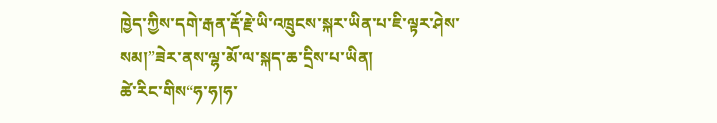ཁྱེད་ཀྱིས་དགེ་རྒན་རྡོ་རྗེ་ཡི་འཁྲུངས་སྐར་ཡིན་པ་ཇི་ལྟར་ཤེས་སམ།”ཟེར་ནས་ལྷ་མོ་ལ་སྐད་ཆ་དྲིས་པ་ཡིན།
ཚེ་རིང་གིས“ཧ་ཧ།ཧ་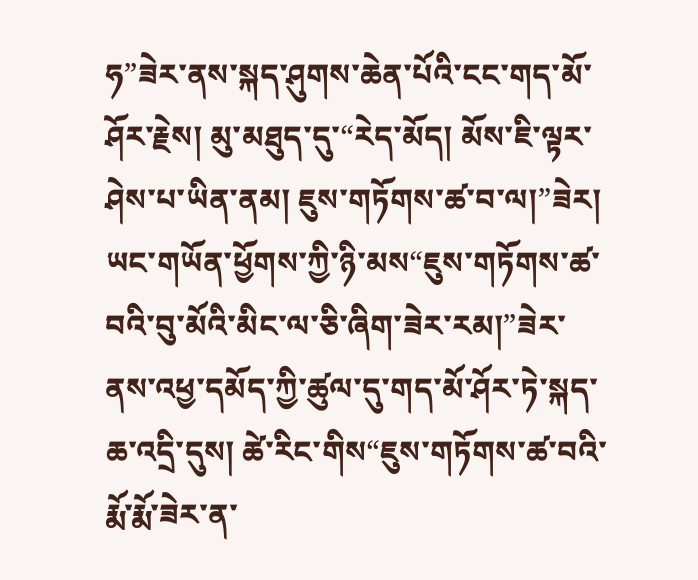ཧ”ཟེར་ནས་སྐད་ཤུགས་ཆེན་པོའི་ངང་གད་མོ་ཤོར་རྗེས། མུ་མཐུད་དུ་“རེད་མོད། མོས་ཇི་ལྟར་ཤེས་པ་ཡིན་ནམ། ཇུས་གཏོགས་ཚ་བ་ལ།”ཟེར། ཡང་གཡོན་ཕྱོགས་ཀྱི་ཉི་མས“ཇུས་གཏོགས་ཚ་བའི་བུ་མོའི་མིང་ལ་ཅི་ཞིག་ཟེར་རམ།”ཟེར་ནས་འཕྱ་དམོད་ཀྱི་ཚུལ་དུ་གད་མོ་ཤོར་ཏེ་སྐད་ཆ་འདྲི་དུས། ཚེ་རིང་གིས“ཇུས་གཏོགས་ཚ་བའི་རྨོ་རྨོ་ཟེར་ན་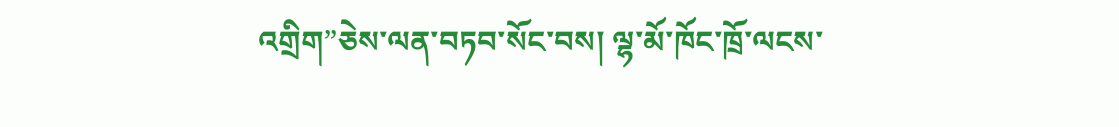འགྲིག”ཅེས་ལན་བཏབ་སོང་བས། ལྷ་མོ་ཁོང་ཁྲོ་ལངས་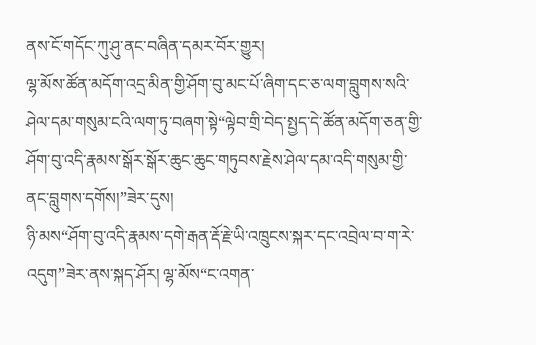ནས་ངོ་གདོང་ཀུ་ཤུ་ནང་བཞིན་དམར་བོར་གྱུར།
ལྷ་མོས་ཚོན་མདོག་འདྲ་མིན་གྱི་ཤོག་བུ་མང་པོ་ཞིག་དང་ཅ་ལག་བླུགས་སའི་ཤེལ་དམ་གསུམ་ངའི་ལག་ཏུ་བཞག་སྟེ“ལྟེབ་གྲི་བེད་སྤྱད་དེ་ཚོན་མདོག་ཅན་གྱི་ཤོག་བུ་འདི་རྣམས་སྒོར་སྒོར་ཆུང་ཆུང་གཏུབས་རྗེས་ཤེལ་དམ་འདི་གསུམ་གྱི་ནང་བླུགས་དགོས།”ཟེར་དུས།
ཉི་མས“ཤོག་བུ་འདི་རྣམས་དགེ་རྒན་རྡོ་རྗེ་ཡི་འཁྲུངས་སྐར་དང་འབྲེལ་བ་ག་རེ་འདུག”ཟེར་ནས་སྐད་ཤོར། ལྷ་མོས“ང་འགན་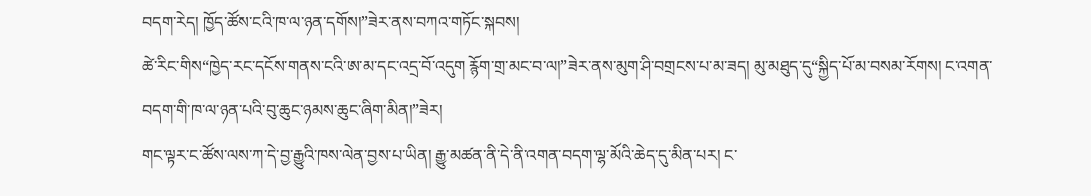བདག་རེད། ཁྱོད་ཚོས་ངའི་ཁ་ལ་ཉན་དགོས།”ཟེར་ནས་བཀའ་གཏོང་སྐབས།
ཚེ་རིང་གིས“ཁྱེད་རང་དངོས་གནས་ངའི་ཨ་མ་དང་འདྲ་བོ་འདུག རྙོག་གྲ་མང་བ་ལ།”ཟེར་ནས་མུག་ཤི་བགྲངས་པ་མ་ཟད། མུ་མཐུད་དུ“སྐྱིད་པོ་མ་བསམ་རོགས། ང་འགན་བདག་གི་ཁ་ལ་ཉན་པའི་བུ་ཆུང་ཉམས་ཆུང་ཞིག་མིན།”ཟེར།
གང་ལྟར་ང་ཚོས་ལས་ཀ་དེ་བྱ་རྒྱུའི་ཁས་ལེན་བྱས་པ་ཡིན། རྒྱུ་མཚན་ནི་དེ་ནི་འགན་བདག་ལྷ་མོའི་ཆེད་དུ་མིན་པར། ང་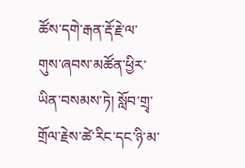ཚོས་དགེ་རྒན་རྡོ་རྗེ་ལ་གུས་ཞབས་མཚོན་ཕྱིར་ཡིན་བསམས་ཏེ། སློབ་གྲྭ་གྲོལ་རྗེས་ཚེ་རིང་དང་ཉི་མ་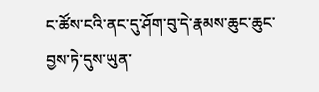ང་ཚོས་ངའི་ནང་དུ་ཤོག་བུ་དེ་རྣམས་ཆུང་ཆུང་བྱས་ཏེ་དུས་ཡུན་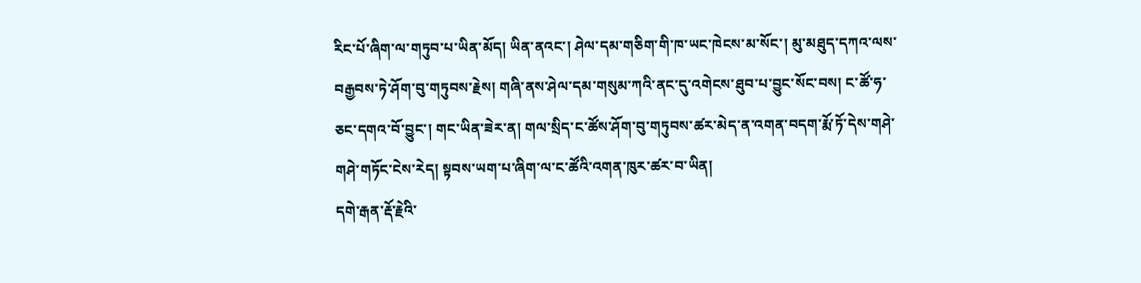རིང་པོ་ཞིག་ལ་གཏུབ་པ་ཡིན་མོད། ཡིན་ནའང་། ཤེལ་དམ་གཅིག་གི་ཁ་ཡང་ཁེངས་མ་སོང་། མུ་མཐུད་དཀའ་ལས་བརྒྱབས་ཏེ་ཤོག་བུ་གཏུབས་རྗེས། གཞི་ནས་ཤེལ་དམ་གསུམ་ཀའི་ནང་དུ་འགེངས་ཐུབ་པ་བྱུང་སོང་བས། ང་ཚོ་ཧ་ཅང་དགའ་བོ་བྱུང་། གང་ཡིན་ཟེར་ན། གལ་སྲིད་ང་ཚོས་ཤོག་བུ་གཏུབས་ཚར་མེད་ན་འགན་བདག་རྨོ་ཏོ་དེས་གཤེ་གཤེ་གཏོང་ངེས་རེད། སྟབས་ཡག་པ་ཞིག་ལ་ང་ཚོའི་འགན་ཁུར་ཚར་བ་ཡིན།
དགེ་རྒན་རྡོ་རྗེའི་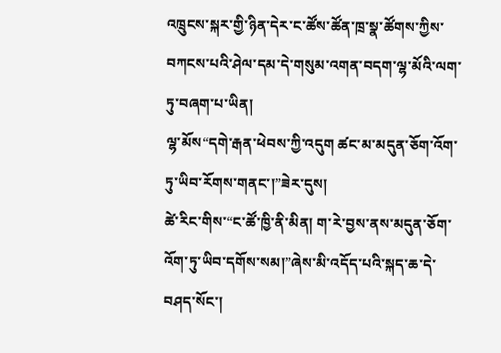འཁྲུངས་སྐར་གྱི་ཉིན་དེར་ང་ཚོས་ཚོན་ཁྲ་སྣ་ཚོགས་ཀྱིས་བཀངས་པའི་ཤེལ་དམ་དེ་གསུམ་འགན་བདག་ལྷ་མོའི་ལག་ཏུ་བཞག་པ་ཡིན།
ལྷ་མོས“དགེ་རྒན་ཕེབས་ཀྱི་འདུག ཚང་མ་མདུན་ཅོག་འོག་ཏུ་ཡིབ་རོགས་གནང་།”ཟེར་དུས།
ཚེ་རིང་གིས་“ང་ཚོ་ཁྱི་ནི་མིན། ག་རེ་བྱས་ནས་མདུན་ཅོག་འོག་ཏུ་ཡིབ་དགོས་སམ།”ཞེས་མི་འདོད་པའི་སྐད་ཆ་དེ་བཤད་སོང་།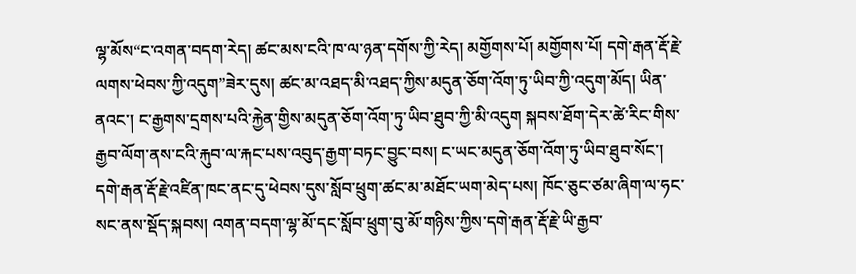ལྷ་མོས“ང་འགན་བདག་རེད། ཚང་མས་ངའི་ཁ་ལ་ཉན་དགོས་ཀྱི་རེད། མགྱོགས་པོ། མགྱོགས་པོ། དགེ་རྒན་རྡོ་རྗེ་ལགས་ཕེབས་ཀྱི་འདུག”ཟེར་དུས། ཚང་མ་འཐད་མི་འཐད་ཀྱིས་མདུན་ཅོག་འོག་ཏུ་ཡིབ་ཀྱི་འདུག་མོད། ཡིན་ནའང་། ང་རྒྱགས་དྲགས་པའི་རྐྱེན་གྱིས་མདུན་ཅོག་འོག་ཏུ་ཡིབ་ཐུབ་ཀྱི་མི་འདུག སྐབས་ཐོག་དེར་ཚེ་རིང་གིས་རྒྱབ་ལོག་ནས་ངའི་རྐུབ་ལ་རྐང་པས་འབུད་རྒྱག་བཏང་བྱུང་བས། ང་ཡང་མདུན་ཅོག་འོག་ཏུ་ཡིབ་ཐུབ་སོང་།
དགེ་རྒན་རྡོ་རྗེ་འཛིན་ཁང་ནང་དུ་ཕེབས་དུས་སློབ་ཕྲུག་ཚང་མ་མཐོང་ཡག་མེད་པས། ཁོང་ཅུང་ཙམ་ཞིག་ལ་ཧང་སང་ནས་སྡོད་སྐབས། འགན་བདག་ལྷ་མོ་དང་སློབ་ཕྲུག་བུ་མོ་གཉིས་ཀྱིས་དགེ་རྒན་རྡོ་རྗེ་ཡི་རྒྱབ་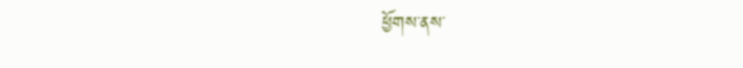ཕྱོགས་ནས་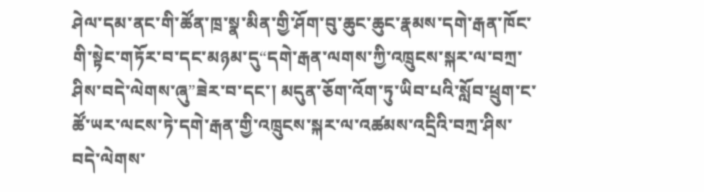ཤེལ་དམ་ནང་གི་ཚོན་ཁྲ་སྣ་མིན་གྱི་ཤོག་བུ་ཆུང་ཆུང་རྣམས་དགེ་རྒན་ཁོང་གི་སྟེང་གཏོར་བ་དང་མཉམ་དུ“དགེ་རྒན་ལགས་ཀྱི་འཁྲུངས་སྐར་ལ་བཀྲ་ཤིས་བདེ་ལེགས་ཞུ”ཟེར་བ་དང་། མདུན་ཅོག་འོག་ཏུ་ཡིབ་པའི་སློབ་ཕྲུག་ང་ཚོ་ཡར་ལངས་ཏེ་དགེ་རྒན་གྱི་འཁྲུངས་སྐར་ལ་འཚམས་འདྲིའི་བཀྲ་ཤིས་བདེ་ལེགས་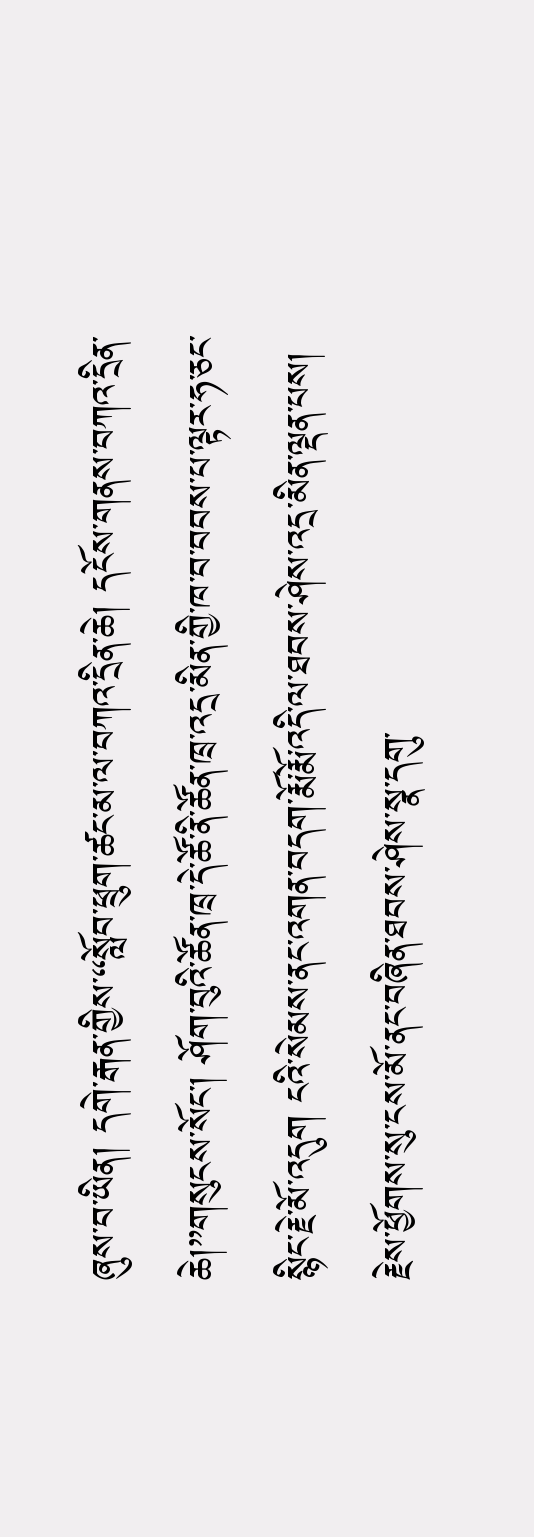ཞུས་བ་ཡིན། དགེ་རྒན་གྱིས་“སློབ་ཕྲུག་ཚང་མ་ལ་བཀའ་དྲིན་ཆེ། དངོས་གནས་བཀའ་དྲིན་ཆེ།”གསུངས་སོང་། ཤོག་བུའི་ཚོན་ཁྲ་དེ་ཚོ་ནི་ཚོན་ཁྲ་འདྲ་མིན་གྱི་ཁ་བ་བབས་པ་ལྟར་ཧ་ཅང་སྙིང་རྗེ་མོ་འདུག ངའི་སེམས་ནང་འགན་བདག་རྨོ་རྨོ་འདི་ལ་ཐབས་ཤེས་འདྲ་མིན་ལྡན་པས། རྗེས་ཕྱོགས་སུ་ངས་མོ་ནང་བཞིན་ཐབས་ཤེས་སྣ་དགུ་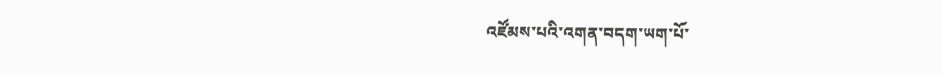འཛོམས་པའི་འགན་བདག་ཡག་པོ་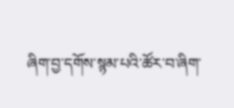ཞིག་བྱ་དགོས་སྙམ་པའི་ཚོར་བ་ཞིག་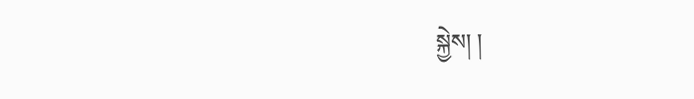སྐྱེས། །